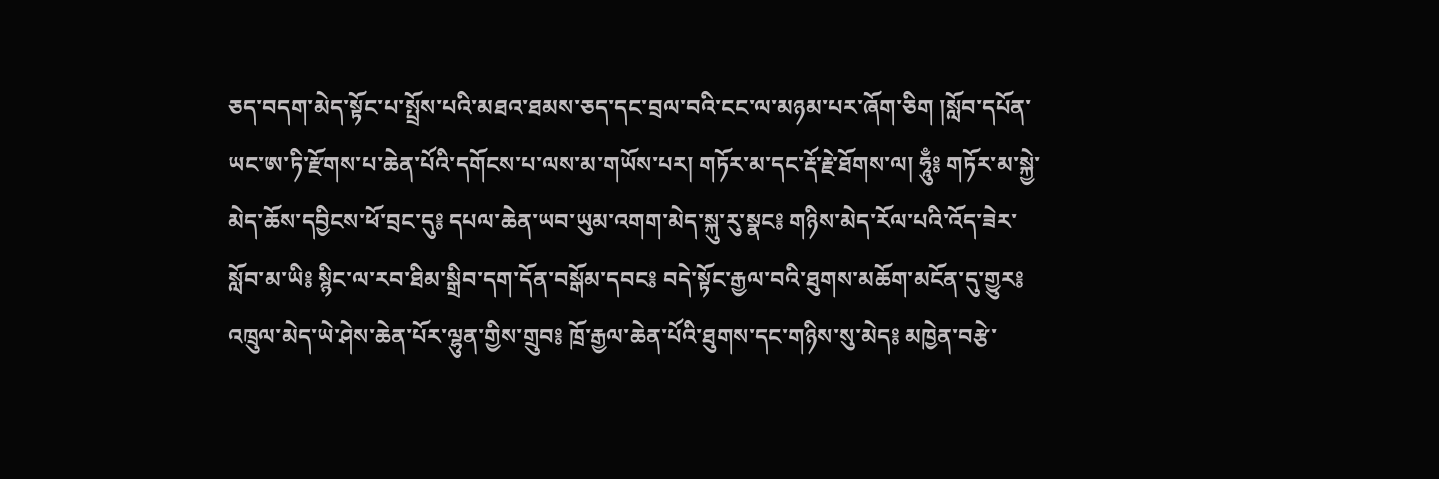ཅད་བདག་མེད་སྟོང་པ་སྤྲོས་པའི་མཐའ་ཐམས་ཅད་དང་བྲལ་བའི་ངང་ལ་མཉམ་པར་ཞོག་ཅིག །སློབ་དཔོན་ཡང་ཨ་ཏི་རྫོགས་པ་ཆེན་པོའི་དགོངས་པ་ལས་མ་གཡོས་པར། གཏོར་མ་དང་རྡོ་རྗེ་ཐོགས་ལ། ཧཱུྃ༔ གཏོར་མ་སྐྱེ་མེད་ཆོས་དབྱིངས་ཕོ་བྲང་དུ༔ དཔལ་ཆེན་ཡབ་ཡུམ་འགག་མེད་སྐུ་རུ་སྣང༔ གཉིས་མེད་རོལ་པའི་འོད་ཟེར་སློབ་མ་ཡི༔ སྙིང་ལ་རབ་ཐིམ་སྒྲིབ་དག་དོན་བསྒོམ་དབང༔ བདེ་སྟོང་རྒྱལ་བའི་ཐུགས་མཆོག་མངོན་དུ་གྱུར༔ འཁྲུལ་མེད་ཡེ་ཤེས་ཆེན་པོར་ལྷུན་གྱིས་གྲུབ༔ ཁྲོ་རྒྱལ་ཆེན་པོའི་ཐུགས་དང་གཉིས་སུ་མེད༔ མཁྱེན་བརྩེ་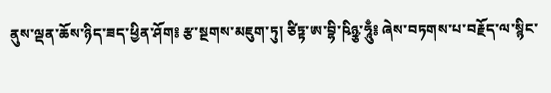ནུས་ལྡན་ཆོས་ཉིད་ཟད་ཕྱིན་ཤོག༔ རྩ་སྔགས་མཇུག་ཏུ། ཙིཏྟ་ཨ་བྷི་ཥིཉྩ་ཧཱུྃ༔ ཞེས་བཏགས་པ་བརྗོད་ལ་སྙིང་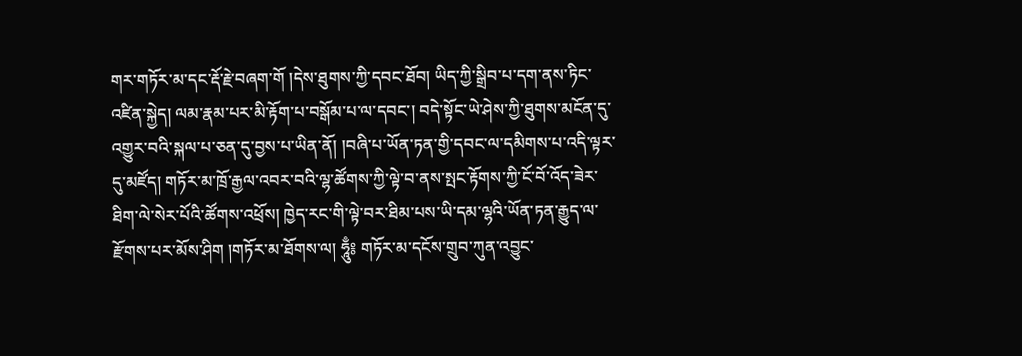གར་གཏོར་མ་དང་རྡོ་རྗེ་བཞག་གོ །དེས་ཐུགས་ཀྱི་དབང་ཐོབ། ཡིད་ཀྱི་སྒྲིབ་པ་དག་ནས་ཏིང་འཛིན་སྐྱེད། ལམ་རྣམ་པར་མི་རྟོག་པ་བསྒོམ་པ་ལ་དབང་། བདེ་སྟོང་ཡེ་ཤེས་ཀྱི་ཐུགས་མངོན་དུ་འགྱུར་བའི་སྐལ་པ་ཅན་དུ་བྱས་པ་ཡིན་ནོ། །བཞི་པ་ཡོན་ཏན་གྱི་དབང་ལ་དམིགས་པ་འདི་ལྟར་དུ་མཛོད། གཏོར་མ་ཁྲོ་རྒྱལ་འབར་བའི་ལྷ་ཚོགས་ཀྱི་ལྟེ་བ་ནས་སྤང་རྟོགས་ཀྱི་ངོ་བོ་འོད་ཟེར་ཐིག་ལེ་སེར་པོའི་ཚོགས་འཕྲོས། ཁྱེད་རང་གི་ལྟེ་བར་ཐིམ་པས་ཡི་དམ་ལྷའི་ཡོན་ཏན་རྒྱུད་ལ་རྫོགས་པར་མོས་ཤིག །གཏོར་མ་ཐོགས་ལ། ཧཱུྃ༔ གཏོར་མ་དངོས་གྲུབ་ཀུན་འབྱུང་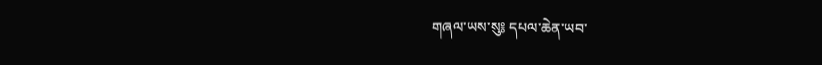གཞལ་ཡས་སུ༔ དཔལ་ཆེན་ཡབ་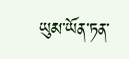ཡུམ་ཡོན་ཏན་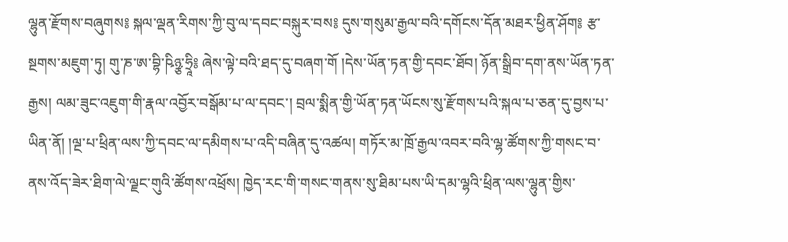ལྷུན་རྫོགས་བཞུགས༔ སྐལ་ལྡན་རིགས་ཀྱི་བུ་ལ་དབང་བསྐུར་བས༔ དུས་གསུམ་རྒྱལ་བའི་དགོངས་དོན་མཐར་ཕྱིན་ཤོག༔ རྩ་སྔགས་མཇུག་ཏུ། གུ་ཎ་ཨ་བྷི་ཥིཉྩ་ཧྲཱི༔ ཞེས་ལྟེ་བའི་ཐད་དུ་བཞག་གོ །དེས་ཡོན་ཏན་གྱི་དབང་ཐོབ། ཉོན་སྒྲིབ་དག་ནས་ཡོན་ཏན་རྒྱས། ལམ་ཟུང་འཇུག་གི་རྣལ་འབྱོར་བསྒོམ་པ་ལ་དབང་། བྲལ་སྨིན་གྱི་ཡོན་ཏན་ཡོངས་སུ་རྫོགས་པའི་སྐལ་པ་ཅན་དུ་བྱས་པ་ཡིན་ནོ། །ལྔ་པ་ཕྲིན་ལས་ཀྱི་དབང་ལ་དམིགས་པ་འདི་བཞིན་དུ་འཚལ། གཏོར་མ་ཁྲོ་རྒྱལ་འབར་བའི་ལྷ་ཚོགས་ཀྱི་གསང་བ་ནས་འོད་ཟེར་ཐིག་ལེ་ལྗང་གུའི་ཚོགས་འཕྲོས། ཁྱེད་རང་གི་གསང་གནས་སུ་ཐིམ་པས་ཡི་དམ་ལྷའི་ཕྲིན་ལས་ལྷུན་གྱིས་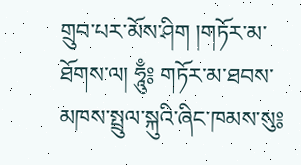གྲུབ་པར་མོས་ཤིག །གཏོར་མ་ཐོགས་ལ། ཧཱུྃ༔ གཏོར་མ་ཐབས་མཁས་སྤྲུལ་སྐུའི་ཞིང་ཁམས་སུ༔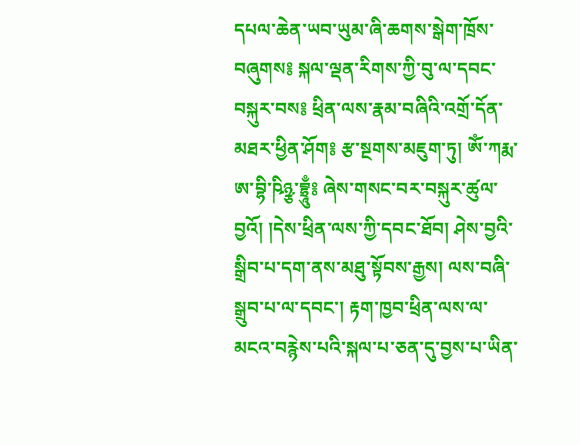དཔལ་ཆེན་ཡབ་ཡུམ་ཞི་ཆགས་སྒེག་ཁྲོས་བཞུགས༔ སྐལ་ལྡན་རིགས་ཀྱི་བུ་ལ་དབང་བསྐུར་བས༔ ཕྲིན་ལས་རྣམ་བཞིའི་འགྲོ་དོན་མཐར་ཕྱིན་ཤོག༔ རྩ་སྔགས་མཇུག་ཏུ། ཨོཾ་ཀརྨ་ཨ་བྷི་ཥིཉྩ་བྷྲཱུྃ༔ ཞེས་གསང་བར་བསྐུར་ཚུལ་བྱའོ། །དེས་ཕྲིན་ལས་ཀྱི་དབང་ཐོབ། ཤེས་བྱའི་སྒྲིབ་པ་དག་ནས་མཐུ་སྟོབས་རྒྱས། ལས་བཞི་སྒྲུབ་པ་ལ་དབང་། རྟག་ཁྱབ་ཕྲིན་ལས་ལ་མངའ་བརྙེས་པའི་སྐལ་པ་ཅན་དུ་བྱས་པ་ཡིན་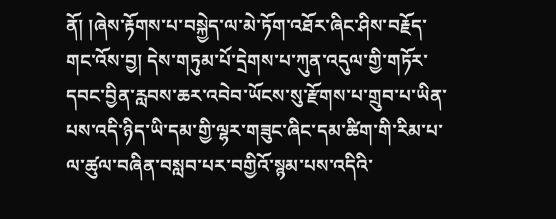ནོ། །ཞེས་རྟོགས་པ་བསྐྱེད་ལ་མེ་ཏོག་འཐོར་ཞིང་ཤིས་བརྗོད་གང་འོས་བྱ། དེས་གཏུམ་པོ་དྲེགས་པ་ཀུན་འདུལ་གྱི་གཏོར་དབང་བྱིན་རླབས་ཆར་འབེབ་ཡོངས་སུ་རྫོགས་པ་གྲུབ་པ་ཡིན་པས་འདི་ཉིད་ཡི་དམ་གྱི་ལྷར་གཟུང་ཞིང་དམ་ཚིག་གི་རིམ་པ་ལ་ཚུལ་བཞིན་བསླབ་པར་བགྱིའོ་སྙམ་པས་འདིའི་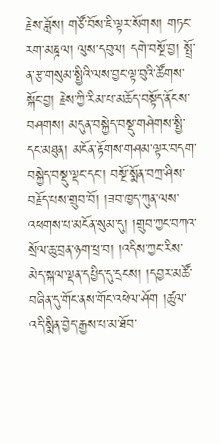རྗེས་ཟློས། གཙོ་བོས་ཇི་ལྟར་སོགས། གཏང་རག་མཎྜལ། ལུས་དབུལ། དགེ་བསྔོ་བྱ། སྤྲོ་ན་རྩ་གསུམ་སྤྱིའི་ལས་བྱང་ལྟ་བུའི་ཚོགས་སྐོང་བྱ། རྗེས་ཀྱི་རིམ་པ་མཆོད་བསྟོད་ནོངས་བཤགས། མདུན་བསྐྱེད་བསྡུ་གཤེགས་སྤྱི་དང་མཐུན། མངོན་རྟོགས་གཤམ་ལྟར་བདག་བསྐྱེད་བསྡུ་ལྡང་དང་། བསྔོ་སྨོན་བཀྲ་ཤིས་བརྗོད་པས་གྲུབ་བོ། །ཟབ་ཁྱད་ཀུན་ལས་འཕགས་པ་མངོན་སུམ་དུ། །གྲུབ་ཀྱང་བཀའ་སྲོལ་ཆུ་བྲན་ཉག་ཕྲ་བ། །འདིས་ཀྱང་རིས་མེད་སྐལ་ལྡན་དཔྱིད་དུ་དྲངས། །དབྱར་མཚོ་བཞིན་དུ་གོང་ནས་གོང་འཕེལ་ཤོག །ཚུལ་འདི་སྨིན་བྱེད་རྒྱས་པ་མ་ཐོབ་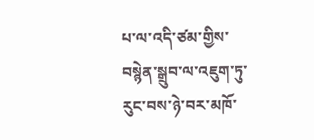པ་ལ་འདི་ཙམ་གྱིས་བསྙེན་སྒྲུབ་ལ་འཇུག་ཏུ་རུང་བས་ཉེ་བར་མཁོ་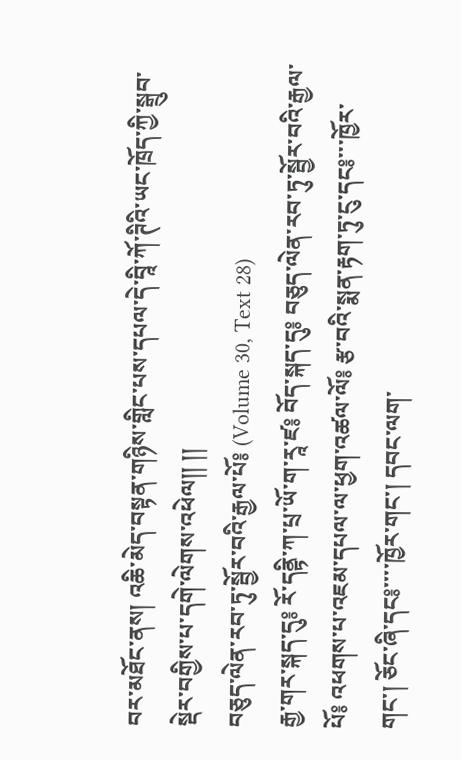བར་མཐོང་ནས། འཆི་མེད་བསྟན་གཉིས་གླིང་པས་དཔལ་དེ་བཱི་ཀོ་ཊིའི་ཡང་ཁྲོད་ཀྱི་སྒྲུབ་སྡེར་བགྱིས་པ་དགེ་ལེགས་འཕེལ།། །།
བཅུད་ལེན་རབ་ཏུ་སྦྱོར་བའི་རྒྱལ་པོ༔ (Volume 30, Text 28)
རྒྱ་གར་སྐད་དུ༔ རོ་དནྟི་ཀ་པྲ་ཡོ་ག་རཱ་ཛ༔ བོད་སྐད་དུ༔ བཅུད་ལེན་རབ་ཏུ་སྦྱོར་བའི་རྒྱལ་པོ༔ འཕགས་པ་འཇམ་དཔལ་ལ་ཕྱག་འཚལ་ལོ༔ རྩ་བའི་སྨན་རྟག་ཏུ་ངུ་དང༔་་་ཁྱོར་གང་། ཅོང་ཞི་དང༔་་་་ཁྱོར་གང་། དབང་ལག་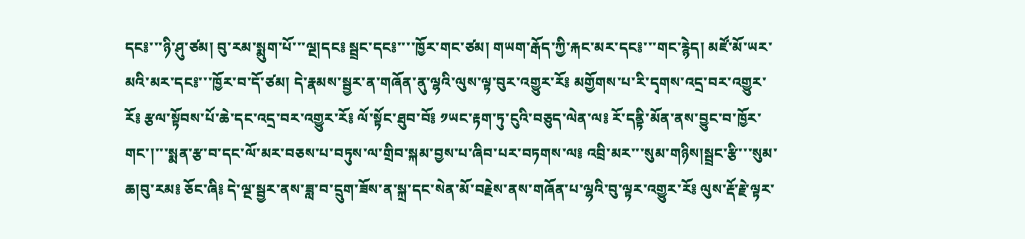དང༔་་་ཉི་ཤུ་ཙམ། བུ་རམ་སྨུག་པོ་་་ལྔ།དང༔ སྦྲང་དང༔་་་་ཁྱོར་གང་ཙམ། གཡག་རྒོད་ཀྱི་རྐང་མར་དང༔་་་གང་རྙེད། མཛོ་མོ་ཡར་མའི་མར་དང༔་་་ཁྱོར་བ་དོ་ཙམ། དེ་རྣམས་སྦྱར་ན་གཞོན་ནུ་ལྷའི་ལུས་ལྟ་བུར་འགྱུར་རོ༔ མགྱོགས་པ་རི་དྭགས་འདྲ་བར་འགྱུར་རོ༔ རྩལ་སྟོབས་པོ་ཆེ་དང་འདྲ་བར་འགྱུར་རོ༔ ལོ་སྟོང་ཐུབ་བོ༔ ༡ཡང་རྟག་ཏུ་ངུའི་བཅུད་ལེན་ལ༔ རོ་དནྟི་མོན་ནས་བྱུང་བ་ཁྱོར་གང་།་་་སྨན་རྩ་བ་དང་ལོ་མར་བཅས་པ་བཏུས་ལ་གྲིབ་སྐམ་བྱས་པ་ཞིབ་པར་བཏགས་ལ༔ འབྲི་མར་་་སུམ་གཉིས།སྦྲང་རྩི་་་སུམ་ཆ།བུ་རམ༔ ཅོང་ཞི༔ དེ་ལྔ་སྦྱར་ནས་ཟླ་བ་དྲུག་ཟོས་ན་སྐྲ་དང་སེན་མོ་བརྗེས་ནས་གཞོན་པ་ལྷའི་བུ་ལྟར་འགྱུར་རོ༔ ལུས་རྡོ་རྗེ་ལྟར་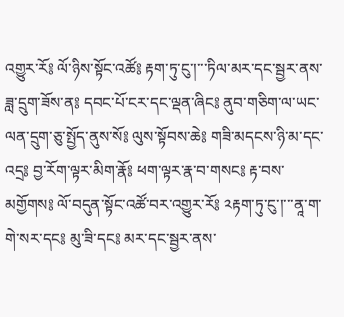འགྱུར་རོ༔ ལོ་ཉིས་སྟོང་འཚོ༔ རྟག་ཏུ་ངུ་།་་་ཏིལ་མར་དང་སྦྱར་ནས་ཟླ་དྲུག་ཟོས་ན༔ དབང་པོ་ངར་དང་ལྡན་ཞིང༔ ནུབ་གཅིག་ལ་ཡང་ལན་དྲུག་ཅུ་སྤྱོད་ནུས་སོ༔ ལུས་སྟོབས་ཆེ༔ གཟི་མདངས་ཉི་མ་དང་འདྲ༔ བྱ་རོག་ལྟར་མིག་རྣོ༔ ཕག་ལྟར་རྣ་བ་གསང༔ རྟ་བས་མགྱོགས༔ ལོ་བདུན་སྟོང་འཚོ་བར་འགྱུར་རོ༔ ༢རྟག་ཏུ་ངུ་།་་་ནཱ་ག་གེ་སར་དང༔ མུ་ཟི་དང༔ མར་དང་སྦྱར་ནས་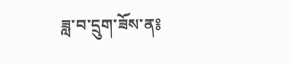ཟླ་བ་དྲུག་ཟོས་ན༔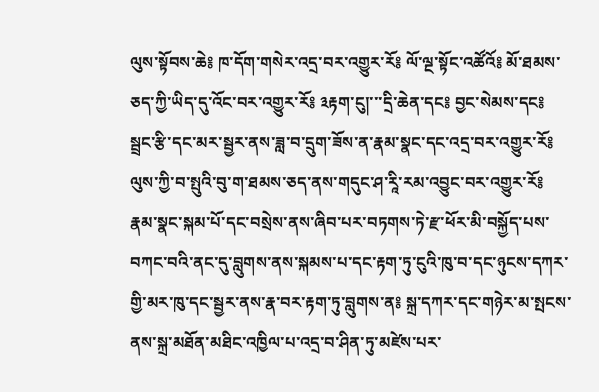ལུས་སྟོབས་ཆེ༔ ཁ་དོག་གསེར་འདྲ་བར་འགྱུར་རོ༔ ལོ་ལྔ་སྟོང་འཚོའོ༔ མོ་ཐམས་ཅད་ཀྱི་ཡིད་དུ་འོང་བར་འགྱུར་རོ༔ ༣རྟག་ངུ།་་་དྲི་ཆེན་དང༔ བྱང་སེམས་དང༔ སྦྲང་རྩི་དང་མར་སྦྱར་ནས་ཟླ་བ་དྲུག་ཟོས་ན་རྣམ་སྣང་དང་འདྲ་བར་འགྱུར་རོ༔ ལུས་ཀྱི་བ་སྤུའི་བུ་ག་ཐམས་ཅད་ནས་གདུང་ཤ་རཱི་རམ་འབྱུང་བར་འགྱུར་རོ༔ རྣམ་སྣང་སྐམ་པོ་དང་བསྲེས་ནས་ཞིབ་པར་བཏགས་ཏེ་རྫ་ཕོར་མི་བསྐྱོད་པས་བཀང་བའི་ནང་དུ་བླུགས་ནས་སྐམས་པ་དང་རྟག་ཏུ་ངུའི་ཁུ་བ་དང་ཉུངས་དཀར་གྱི་མར་ཁུ་དང་སྦྱར་ནས་རྣ་བར་རྟག་ཏུ་བླུགས་ན༔ སྐྲ་དཀར་དང་གཉེར་མ་སྤངས་ནས་སྐྲ་མཐོན་མཐིང་འཁྱིལ་པ་འདྲ་བ་ཤིན་ཏུ་མཛེས་པར་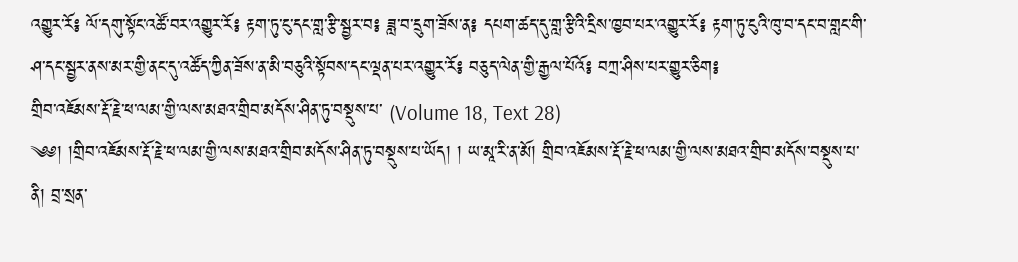འགྱུར་རོ༔ ལོ་དགུ་སྟོང་འཚོ་བར་འགྱུར་རོ༔ རྟག་ཏུ་ངུ་དང་གླ་རྩི་སྦྱར་བ༔ ཟླ་བ་དྲུག་ཟོས་ན༔ དཔག་ཚད་དུ་གླ་རྩིའི་དྲིས་ཁྱབ་པར་འགྱུར་རོ༔ རྟག་ཏུ་ངུའི་ཁུ་བ་དང་བ་གླང་གི་ཤ་དང་སྦྱར་ནས་མར་གྱི་ནང་དུ་འཚོད་ཀྱིན་ཟོས་ན་མི་བཅུའི་སྟོབས་དང་ལྡན་པར་འགྱུར་རོ༔ བཅུད་ལེན་གྱི་རྒྱལ་པོའོ༔ བཀྲ་ཤིས་པར་གྱུར་ཅིག༔
གྲིབ་འཇོམས་རྡོ་རྗེ་ཕ་ལམ་གྱི་ལས་མཐའ་གྲིབ་མདོས་ཤིན་ཏུ་བསྡུས་པ་ (Volume 18, Text 28)
༄༅། །གྲིབ་འཇོམས་རྡོ་རྗེ་ཕ་ལམ་གྱི་ལས་མཐའ་གྲིབ་མདོས་ཤིན་ཏུ་བསྡུས་པ་ཡོད། ། ཡ་མཱ་རི་ན་མོ། གྲིབ་འཇོམས་རྡོ་རྗེ་ཕ་ལམ་གྱི་ལས་མཐའ་གྲིབ་མདོས་བསྡུས་པ་ནི། བྲ་སྲན་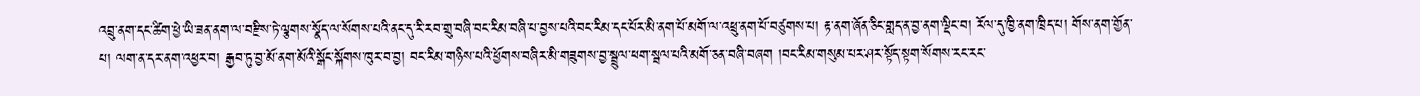འབྲུ་ནག་དང་ཚིག་ཕྱེ་ཡི་ཟན་ནག་ལ་བརྫིས་ཏེ་ལྕགས་སྣོད་ལ་སོགས་པའི་ནང་དུ་རི་རབ་གྲུ་བཞི་བང་རིམ་བཞི་པ་བྱས་པའི་བང་རིམ་དང་པོར་མི་ནག་པོ་མགོ་ལ་འཕྲུ་ནག་པོ་བཙུགས་པ། རྟ་ནག་ཞོན་ཅིང་གླད་ན་བྱ་ནག་ལྡིང་བ། རོལ་དུ་ཁྱི་ནག་ཁྲིད་པ། གོས་ནག་གྱོན་པ། ལག་ན་དར་ནག་འཕྱར་བ། རྒྱབ་ཏུ་བྱ་མོ་ནག་མོའི་སྒོང་སྐོགས་ཁུར་བ་བྱ། བང་རིམ་གཉིས་པའི་ཕྱོགས་བཞིར་མི་གཟུགས་བྱ་སྦྲུལ་ཕག་སྦལ་པའི་མགོ་ཅན་བཞི་བཞག །བང་རིམ་གསུམ་པར་ཤར་སྟོད་སྟག་སོགས་རང་རང་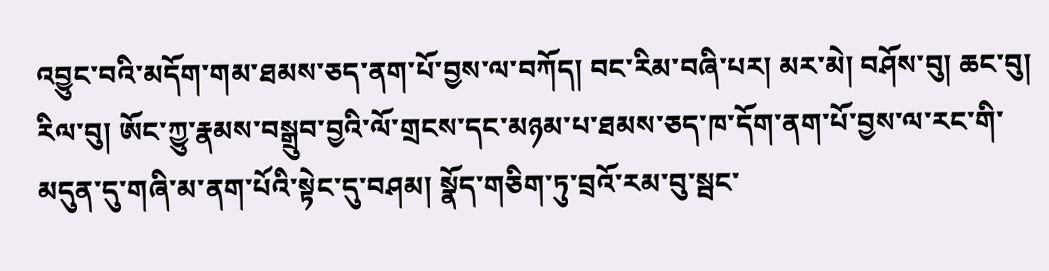འབྱུང་བའི་མདོག་གམ་ཐམས་ཅད་ནག་པོ་བྱས་ལ་བཀོད། བང་རིམ་བཞི་པར། མར་མེ། བཤོས་བུ། ཆང་བུ། རིལ་བུ། ཨོང་ཀྱུ་རྣམས་བསྒྲུབ་བྱའི་ལོ་གྲངས་དང་མཉམ་པ་ཐམས་ཅད་ཁ་དོག་ནག་པོ་བྱས་ལ་རང་གི་མདུན་དུ་གཞི་མ་ནག་པོའི་སྟེང་དུ་བཤམ། སྣོད་གཅིག་ཏུ་བྲའོ་རམ་བུ་སྦང་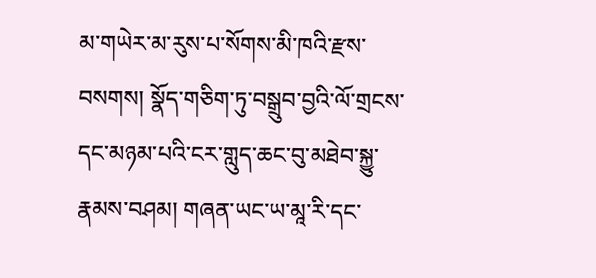མ་གཡེར་མ་རུས་པ་སོགས་མི་ཁའི་རྫས་བསགས། སྣོད་གཅིག་ཏུ་བསྒྲུབ་བྱའི་ལོ་གྲངས་དང་མཉམ་པའི་ངར་གླུད་ཆང་བུ་མཐེབ་སྐྱུ་རྣམས་བཤམ། གཞན་ཡང་ཡ་མཱ་རི་དང་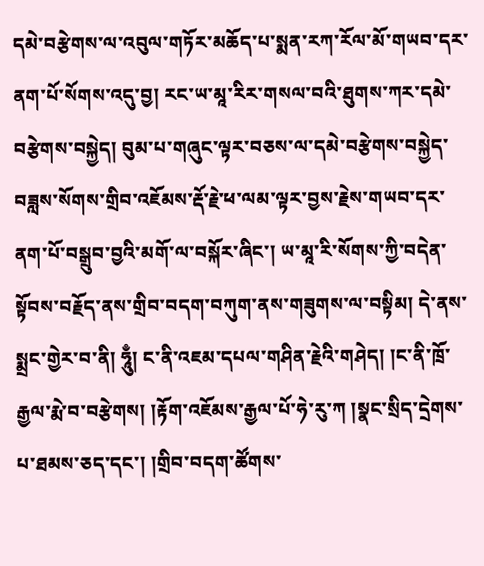དམེ་བརྩེགས་ལ་འབུལ་གཏོར་མཆོད་པ་སྨན་རཀ་རོལ་མོ་གཡབ་དར་ནག་པོ་སོགས་འདུ་བྱ། རང་ཡ་མཱ་རིར་གསལ་བའི་ཐུགས་ཀར་དམེ་བརྩེགས་བསྐྱེད། བུམ་པ་གཞུང་ལྟར་བཅས་ལ་དམེ་བརྩེགས་བསྐྱེད་བཟླས་སོགས་གྲིབ་འཇོམས་རྡོ་རྗེ་ཕ་ལམ་ལྟར་བྱས་རྗེས་གཡབ་དར་ནག་པོ་བསྒྲུབ་བྱའི་མགོ་ལ་བསྐོར་ཞིང་། ཡ་མཱ་རི་སོགས་ཀྱི་བདེན་སྟོབས་བརྗོད་ནས་གྲིབ་བདག་བཀུག་ནས་གཟུགས་ལ་བསྟིམ། དེ་ནས་སྨྲང་གྱེར་བ་ནི། ཧཱུྃ། ང་ནི་འཇམ་དཔལ་གཤིན་རྗེའི་གཤེད། །ང་ནི་ཁྲོ་རྒྱལ་རྨེ་བ་བརྩེགས། །རྟོག་འཇོམས་རྒྱལ་པོ་ཧེ་རུ་ཀ །སྣང་སྲིད་དྲེགས་པ་ཐམས་ཅད་དང་། །གྲིབ་བདག་ཚོགས་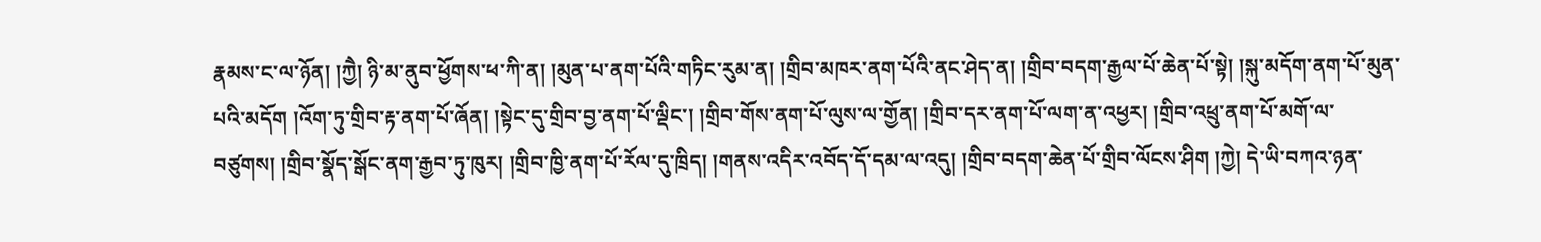རྣམས་ང་ལ་ཉོན། །ཀྱཻ། ཉི་མ་ནུབ་ཕྱོགས་ཕ་ཀི་ན། །མུན་པ་ནག་པོའི་གཏིང་རུམ་ན། །གྲིབ་མཁར་ནག་པོའི་ནང་ཤེད་ན། །གྲིབ་བདག་རྒྱལ་པོ་ཆེན་པོ་སྟེ། །སྐུ་མདོག་ནག་པོ་མུན་པའི་མདོག །འོག་ཏུ་གྲིབ་རྟ་ནག་པོ་ཞོན། །སྟེང་དུ་གྲིབ་བྱ་ནག་པོ་ལྡིང་། །གྲིབ་གོས་ནག་པོ་ལུས་ལ་གྱོན། །གྲིབ་དར་ནག་པོ་ལག་ན་འཕྱར། །གྲིབ་འཕྲུ་ནག་པོ་མགོ་ལ་བཙུགས། །གྲིབ་སྣོད་སྒོང་ནག་རྒྱབ་ཏུ་ཁུར། །གྲིབ་ཁྱི་ནག་པོ་རོལ་དུ་ཁྲིད། །གནས་འདིར་འབོད་དོ་དམ་ལ་འདུ། །གྲིབ་བདག་ཆེན་པོ་གྲིབ་ལོངས་ཤིག །ཀྱེ། དེ་ཡི་བཀའ་ཉན་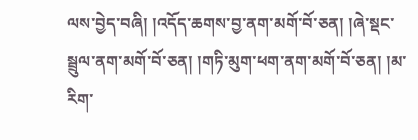ལས་བྱེད་བཞི། །འདོད་ཆགས་བྱ་ནག་མགོ་བོ་ཅན། །ཞེ་སྡང་སྦྲུལ་ནག་མགོ་བོ་ཅན། །གཏི་མུག་ཕག་ནག་མགོ་བོ་ཅན། །མ་རིག་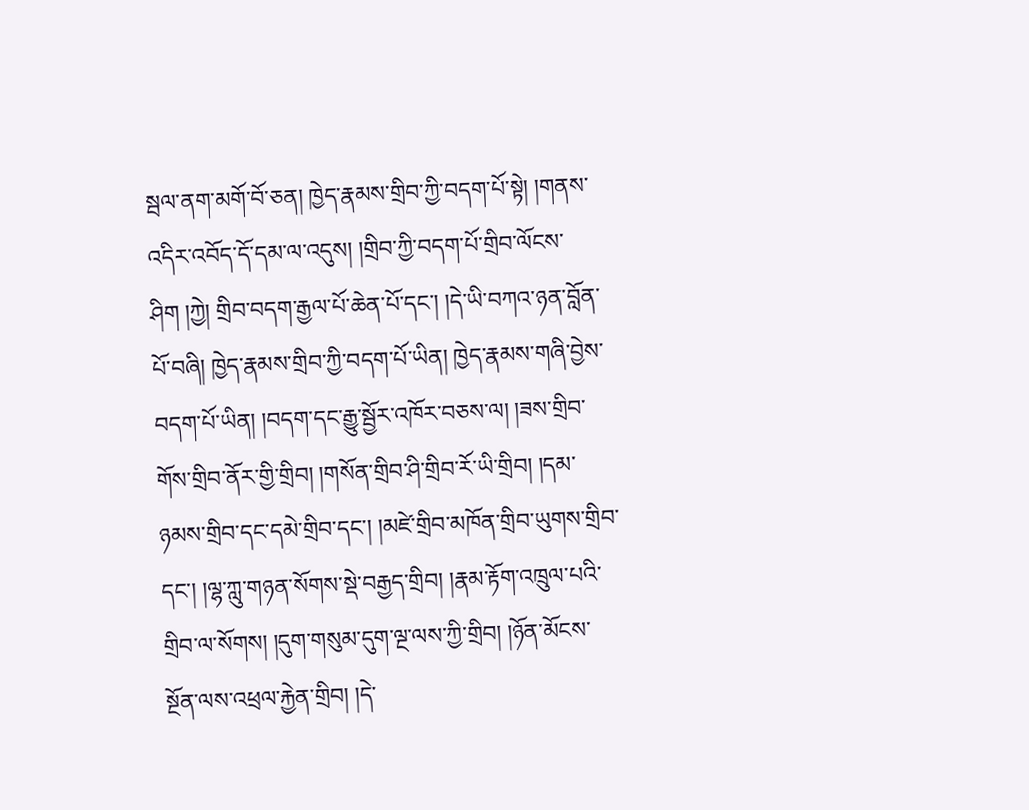སྦལ་ནག་མགོ་བོ་ཅན། ཁྱེད་རྣམས་གྲིབ་ཀྱི་བདག་པོ་སྟེ། །གནས་འདིར་འབོད་དོ་དམ་ལ་འདུས། །གྲིབ་ཀྱི་བདག་པོ་གྲིབ་ལོངས་ཤིག །ཀྱེ། གྲིབ་བདག་རྒྱལ་པོ་ཆེན་པོ་དང་། །དེ་ཡི་བཀའ་ཉན་བློན་པོ་བཞི། ཁྱེད་རྣམས་གྲིབ་ཀྱི་བདག་པོ་ཡིན། ཁྱེད་རྣམས་གཞི་བྱེས་བདག་པོ་ཡིན། །བདག་དང་རྒྱུ་སྦྱོར་འཁོར་བཅས་ལ། །ཟས་གྲིབ་གོས་གྲིབ་ནོར་གྱི་གྲིབ། །གསོན་གྲིབ་ཤི་གྲིབ་རོ་ཡི་གྲིབ། །དམ་ཉམས་གྲིབ་དང་དམེ་གྲིབ་དང་། །མཛེ་གྲིབ་མཁོན་གྲིབ་ཡུགས་གྲིབ་དང་། །ལྷ་ཀླུ་གཉན་སོགས་སྡེ་བརྒྱད་གྲིབ། །རྣམ་རྟོག་འཁྲུལ་པའི་གྲིབ་ལ་སོགས། །དུག་གསུམ་དུག་ལྔ་ལས་ཀྱི་གྲིབ། །ཉོན་མོངས་སྔོན་ལས་འཕྲལ་རྐྱེན་གྲིབ། །དེ་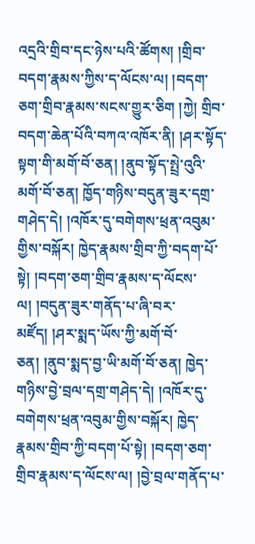འདྲའི་གྲིབ་དང་ཉེས་པའི་ཚོགས། །གྲིབ་བདག་རྣམས་ཀྱིས་ད་ལོངས་ལ། །བདག་ཅག་གྲིབ་རྣམས་སངས་གྱུར་ཅིག །ཀྱེ། གྲིབ་བདག་ཆེན་པོའི་བཀའ་འཁོར་ནི། །ཤར་སྟོད་སྟག་གི་མགོ་བོ་ཅན། །ནུབ་སྟོད་སྤྲེ་འུའི་མགོ་བོ་ཅན། ཁྱོད་གཉིས་བདུན་ཟུར་དགྲ་གཤེད་དེ། །འཁོར་དུ་བགེགས་ཕྲན་འབུམ་གྱིས་བསྐོར། ཁྱེད་རྣམས་གྲིབ་ཀྱི་བདག་པོ་སྟེ། །བདག་ཅག་གྲིབ་རྣམས་ད་ལོངས་ལ། །བདུན་ཟུར་གནོད་པ་ཞི་བར་མཛོད། །ཤར་སྨད་ཡོས་ཀྱི་མགོ་བོ་ཅན། །ནུབ་སྨད་བྱ་ཡི་མགོ་བོ་ཅན། ཁྱེད་གཉིས་བྱེ་བྲལ་དགྲ་གཤེད་དེ། །འཁོར་དུ་བགེགས་ཕྲན་འབུམ་གྱིས་བསྐོར། ཁྱེད་རྣམས་གྲིབ་ཀྱི་བདག་པོ་སྟེ། །བདག་ཅག་གྲིབ་རྣམས་ད་ལོངས་ལ། །བྱེ་བྲལ་གནོད་པ་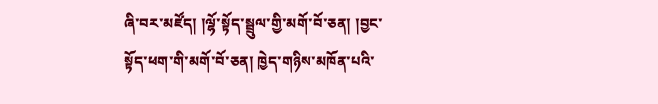ཞི་བར་མཛོད། །ལྷོ་སྟོད་སྦྲུལ་གྱི་མགོ་བོ་ཅན། །བྱང་སྟོད་ཕག་གི་མགོ་བོ་ཅན། ཁྱེད་གཉིས་མཁོན་པའི་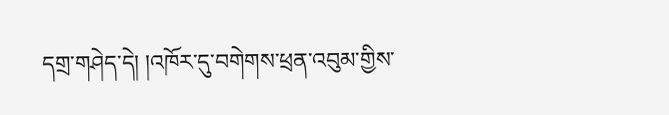དགྲ་གཤེད་དེ། །འཁོར་དུ་བགེགས་ཕྲན་འབུམ་གྱིས་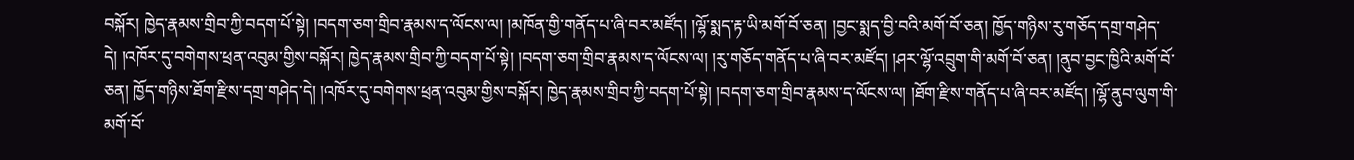བསྐོར། ཁྱེད་རྣམས་གྲིབ་ཀྱི་བདག་པོ་སྟེ། །བདག་ཅག་གྲིབ་རྣམས་ད་ལོངས་ལ། །མཁོན་གྱི་གནོད་པ་ཞི་བར་མཛོད། །ལྷོ་སྨད་རྟ་ཡི་མགོ་བོ་ཅན། །བྱང་སྨད་བྱི་བའི་མགོ་བོ་ཅན། ཁྱོད་གཉིས་རུ་གཅོད་དགྲ་གཤེད་དེ། །འཁོར་དུ་བགེགས་ཕྲན་འབུམ་གྱིས་བསྐོར། ཁྱེད་རྣམས་གྲིབ་ཀྱི་བདག་པོ་སྟེ། །བདག་ཅག་གྲིབ་རྣམས་ད་ལོངས་ལ། །རུ་གཅོད་གནོད་པ་ཞི་བར་མཛོད། །ཤར་ལྷོ་འབྲུག་གི་མགོ་བོ་ཅན། །ནུབ་བྱང་ཁྱིའི་མགོ་བོ་ཅན། ཁྱོད་གཉིས་ཐོག་རྫིས་དགྲ་གཤེད་དེ། །འཁོར་དུ་བགེགས་ཕྲན་འབུམ་གྱིས་བསྐོར། ཁྱེད་རྣམས་གྲིབ་ཀྱི་བདག་པོ་སྟེ། །བདག་ཅག་གྲིབ་རྣམས་ད་ལོངས་ལ། །ཐོག་རྫིས་གནོད་པ་ཞི་བར་མཛོད། །ལྷོ་ནུབ་ལུག་གི་མགོ་བོ་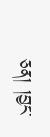ཅན། །བྱང་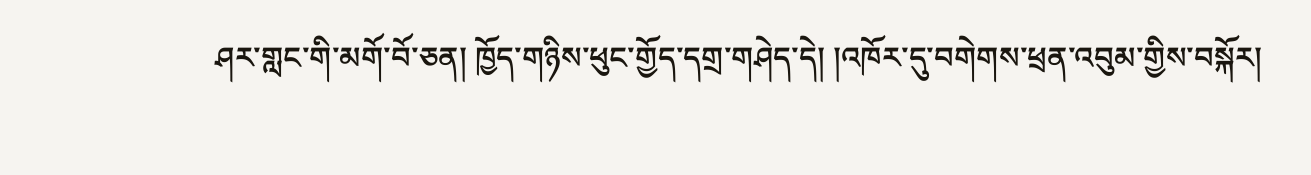ཤར་གླང་གི་མགོ་བོ་ཅན། ཁྱོད་གཉིས་ཕུང་གྱོད་དགྲ་གཤེད་དེ། །འཁོར་དུ་བགེགས་ཕྲན་འབུམ་གྱིས་བསྐོར།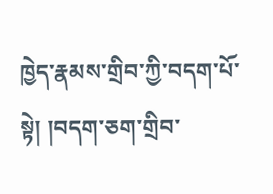ཁྱེད་རྣམས་གྲིབ་ཀྱི་བདག་པོ་སྟེ། །བདག་ཅག་གྲིབ་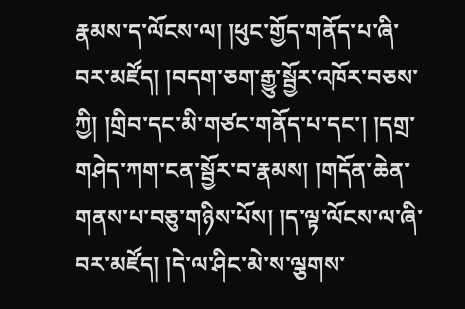རྣམས་ད་ལོངས་ལ། །ཕུང་གྱོད་གནོད་པ་ཞི་བར་མཛོད། །བདག་ཅག་རྒྱུ་སྦྱོར་འཁོར་བཅས་ཀྱི། །གྲིབ་དང་མི་གཙང་གནོད་པ་དང་། །དགྲ་གཤེད་ཀག་ངན་སྦྱོར་བ་རྣམས། །གདོན་ཆེན་གནས་པ་བཅུ་གཉིས་པོས། །ད་ལྟ་ལོངས་ལ་ཞི་བར་མཛོད། །དེ་ལ་ཤིང་མེ་ས་ལྕགས་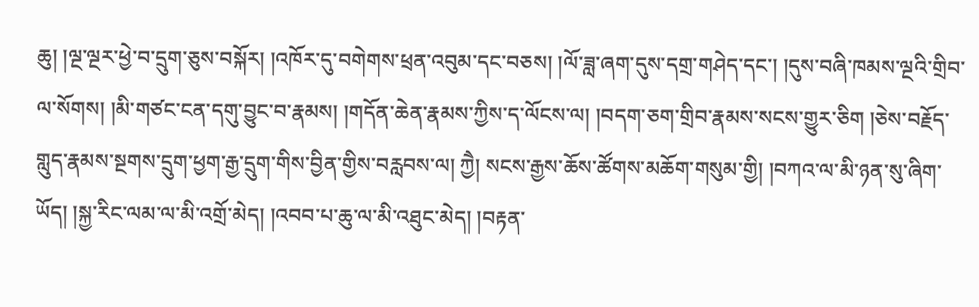ཆུ། །ལྔ་ལྔར་ཕྱེ་བ་དྲུག་ཅུས་བསྐོར། །འཁོར་དུ་བགེགས་ཕྲན་འབུམ་དང་བཅས། །ལོ་ཟླ་ཞག་དུས་དགྲ་གཤེད་དང་། །དུས་བཞི་ཁམས་ལྔའི་གྲིབ་ལ་སོགས། །མི་གཙང་ངན་དགུ་བྱུང་བ་རྣམས། །གདོན་ཆེན་རྣམས་ཀྱིས་ད་ལོངས་ལ། །བདག་ཅག་གྲིབ་རྣམས་སངས་གྱུར་ཅིག །ཅེས་བརྗོད་གླུད་རྣམས་སྔགས་དྲུག་ཕྱག་རྒྱ་དྲུག་གིས་བྱིན་གྱིས་བརླབས་ལ། ཀྱཻ། སངས་རྒྱས་ཆོས་ཚོགས་མཆོག་གསུམ་གྱི། །བཀའ་ལ་མི་ཉན་སུ་ཞིག་ཡོད། །སྐྱ་རིང་ལམ་ལ་མི་འགྲོ་མེད། །འབབ་པ་ཆུ་ལ་མི་འཐུང་མེད། །བརྟན་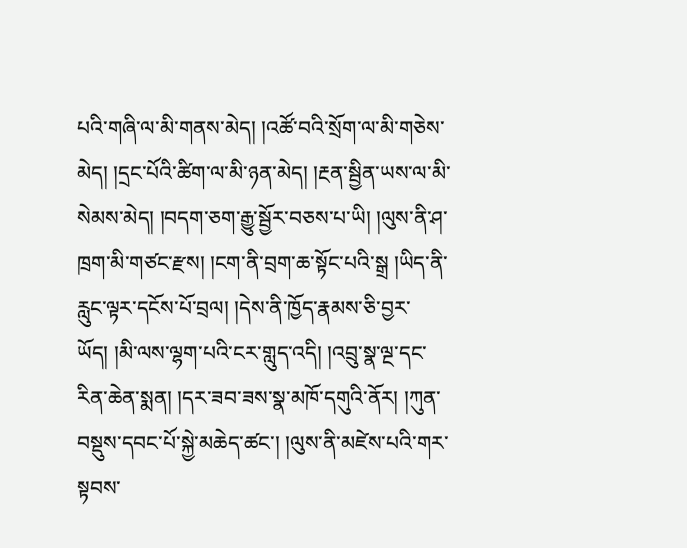པའི་གཞི་ལ་མི་གནས་མེད། །འཚོ་བའི་སྲོག་ལ་མི་གཅེས་མེད། །དྲང་པོའི་ཚིག་ལ་མི་ཉན་མེད། །རྔན་སྦྱིན་ཡས་ལ་མི་སེམས་མེད། །བདག་ཅག་རྒྱུ་སྦྱོར་བཅས་པ་ཡི། །ལུས་ནི་ཤ་ཁྲག་མི་གཙང་རྫས། །ངག་ནི་བྲག་ཆ་སྟོང་པའི་སྒྲ །ཡིད་ནི་རླུང་ལྟར་དངོས་པོ་བྲལ། །དེས་ནི་ཁྱོད་རྣམས་ཅི་བྱར་ཡོད། །མི་ལས་ལྷག་པའི་ངར་གླུད་འདི། །འབྲུ་སྣ་ལྔ་དང་རིན་ཆེན་སྨན། །དར་ཟབ་ཟས་སྣ་མཁོ་དགུའི་ནོར། །ཀུན་བསྡུས་དབང་པོ་སྐྱེ་མཆེད་ཚང་། །ལུས་ནི་མཛེས་པའི་གར་སྟབས་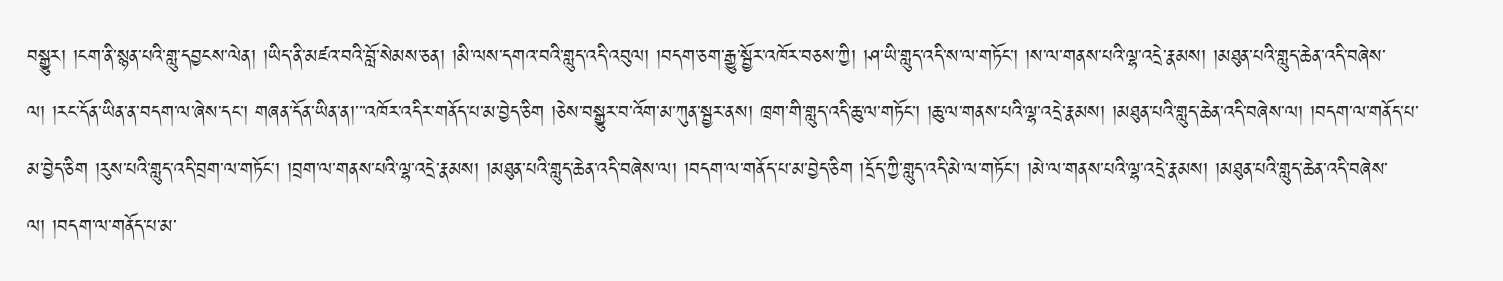བསྒྱུར། །ངག་ནི་སྙན་པའི་གླུ་དབྱངས་ལེན། །ཡིད་ནི་མཛའ་བའི་བློ་སེམས་ཅན། །མི་ལས་དགའ་བའི་གླུད་འདི་འབུལ། །བདག་ཅག་རྒྱུ་སྦྱོར་འཁོར་བཅས་ཀྱི། །ཤ་ཡི་གླུད་འདི་ས་ལ་གཏོང་། །ས་ལ་གནས་པའི་ལྷ་འདྲེ་རྣམས། །མཐུན་པའི་གླུད་ཆེན་འདི་བཞེས་ལ། །རང་དོན་ཡིན་ན་བདག་ལ་ཞེས་དང་། གཞན་དོན་ཡིན་ན།་་་འཁོར་འདིར་གནོད་པ་མ་བྱེད་ཅིག །ཅེས་བསྒྱུར་བ་འོག་མ་ཀུན་སྦྱར་ནས། ཁྲག་གི་གླུད་འདི་ཆུ་ལ་གཏོང་། །ཆུ་ལ་གནས་པའི་ལྷ་འདྲེ་རྣམས། །མཐུན་པའི་གླུད་ཆེན་འདི་བཞེས་ལ། །བདག་ལ་གནོད་པ་མ་བྱེད་ཅིག །རུས་པའི་གླུད་འདི་བྲག་ལ་གཏོང་། །བྲག་ལ་གནས་པའི་ལྷ་འདྲེ་རྣམས། །མཐུན་པའི་གླུད་ཆེན་འདི་བཞེས་ལ། །བདག་ལ་གནོད་པ་མ་བྱེད་ཅིག །དྲོད་ཀྱི་གླུད་འདི་མེ་ལ་གཏོང་། །མེ་ལ་གནས་པའི་ལྷ་འདྲེ་རྣམས། །མཐུན་པའི་གླུད་ཆེན་འདི་བཞེས་ལ། །བདག་ལ་གནོད་པ་མ་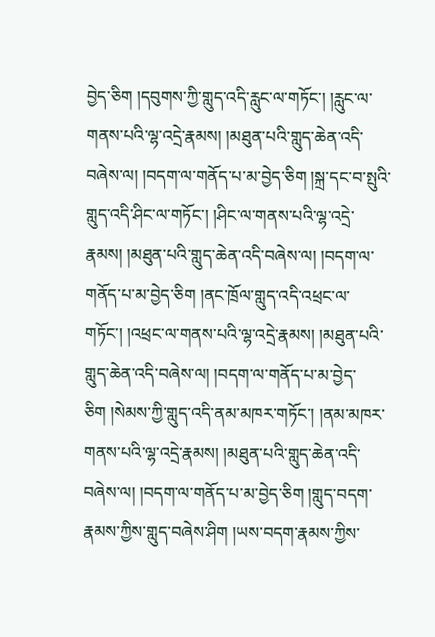བྱེད་ཅིག །དབུགས་ཀྱི་གླུད་འདི་རླུང་ལ་གཏོང་། །རླུང་ལ་གནས་པའི་ལྷ་འདྲེ་རྣམས། །མཐུན་པའི་གླུད་ཆེན་འདི་བཞེས་ལ། །བདག་ལ་གནོད་པ་མ་བྱེད་ཅིག །སྐྲ་དང་བ་སྤུའི་གླུད་འདི་ཤིང་ལ་གཏོང་། །ཤིང་ལ་གནས་པའི་ལྷ་འདྲེ་རྣམས། །མཐུན་པའི་གླུད་ཆེན་འདི་བཞེས་ལ། །བདག་ལ་གནོད་པ་མ་བྱེད་ཅིག །ནང་ཁྲོལ་གླུད་འདི་འཕྲང་ལ་གཏོང་། །འཕྲང་ལ་གནས་པའི་ལྷ་འདྲེ་རྣམས། །མཐུན་པའི་གླུད་ཆེན་འདི་བཞེས་ལ། །བདག་ལ་གནོད་པ་མ་བྱེད་ཅིག །སེམས་ཀྱི་གླུད་འདི་ནམ་མཁར་གཏོང་། །ནམ་མཁར་གནས་པའི་ལྷ་འདྲེ་རྣམས། །མཐུན་པའི་གླུད་ཆེན་འདི་བཞེས་ལ། །བདག་ལ་གནོད་པ་མ་བྱེད་ཅིག །གླུད་བདག་རྣམས་ཀྱིས་གླུད་བཞེས་ཤིག །ཡས་བདག་རྣམས་ཀྱིས་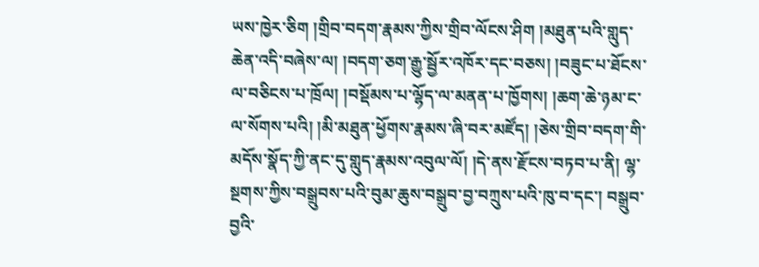ཡས་ཁྱེར་ཅིག །གྲིབ་བདག་རྣམས་ཀྱིས་གྲིབ་ལོངས་ཤིག །མཐུན་པའི་གླུད་ཆེན་འདི་བཞེས་ལ། །བདག་ཅག་རྒྱུ་སྦྱོར་འཁོར་དང་བཅས། །བཟུང་པ་ཐོངས་ལ་བཅིངས་པ་ཁྲོལ། །བསྡོམས་པ་ལྷོད་ལ་མནན་པ་ཁྱོགས། །ཆག་ཆེ་ཉམ་ང་ལ་སོགས་པའི། །མི་མཐུན་ཕྱོགས་རྣམས་ཞི་བར་མཛོད། །ཅེས་གྲིབ་བདག་གི་མདོས་སྣོད་ཀྱི་ནང་དུ་གླུད་རྣམས་འབུལ་ལོ། །དེ་ནས་རྫོངས་བཏབ་པ་ནི། ལྷ་སྔགས་ཀྱིས་བསྒྲུབས་པའི་བུམ་ཆུས་བསྒྲུབ་བྱ་བཀྲུས་པའི་ཁུ་བ་དང་། བསྒྲུབ་བྱའི་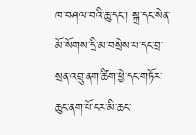ཁ་བཤལ་བའི་ཆུ་དང་། སྐྲ་དང་སེན་མོ་སོགས་དྲི་མ་བསྲེས་པ་དང་བྲ་སྲན་འབྲུ་ནག་ཚིག་ཕྱེ་དང་གཏོར་ཆུང་ནག་པོ་ངར་མི་ཆང་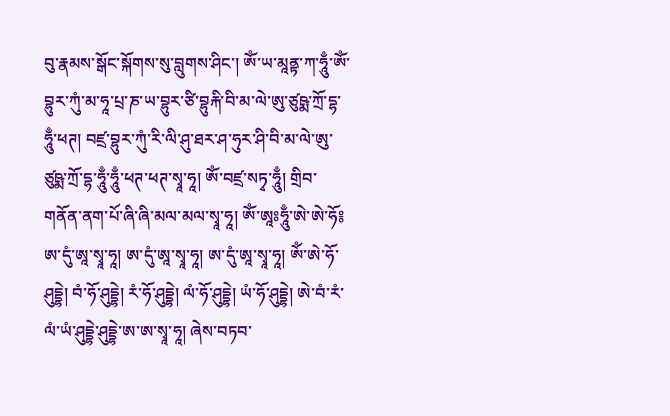བུ་རྣམས་སྒོང་སྐོགས་སུ་བླུགས་ཤིང་། ཨོཾ་ཡ་མཱནྟ་ཀ་ཧཱུྃ་ཨོཾ་བྷུར་ཀུཾ་མ་ཧཱ་པྲ་ཎ་ཡ་བྷུར་ཙི་བྷུརྐི་བི་མ་ལེ་ཨུ་ཙུཥྨ་ཀྲོ་དྷ་ཧཱུྃ་ཕཊ། བཛྲ་བྷུར་ཀུཾ་རི་ལི་ཤུ་ཐར་ཤ་ཧུར་ཤི་བི་མ་ལེ་ཨུ་ཙུཥྨ་ཀྲོ་དྷ་ཧཱུྃ་ཧཱུྃ་ཕཊ་ཕཊ་སྭཱ་ཧཱ། ཨོཾ་བཛྲ་སཏྭ་ཧཱུྃ། གྲིབ་གནོན་ནག་པོ་ཞི་ཞི་མལ་མལ་སྭཱ་ཧཱ། ཨོཾ་ཨཱཿཧཱུྃ་ཨེ་ཨེ་ཧོ༔ ཨ་དུཾ་ཨཱ་སྭཱ་ཧཱ། ཨ་དུཾ་ཨཱ་སྭཱ་ཧཱ། ཨ་དུཾ་ཨཱ་སྭཱ་ཧཱ། ཨོཾ་ཨེ་ཧོ་ཤུདྡྷེ། བཾ་ཧོ་ཤུདྡྷེ། རཾ་ཧོ་ཤུདྡྷེ། ལཾ་ཧོ་ཤུདྡྷེ། ཡཾ་ཧོ་ཤུདྡྷེ། ཨེ་བཾ་རཾ་ལཾ་ཡཾ་ཤུདྡྷེ་ཤུདྡྷེ་ཨ་ཨ་སྭཱ་ཧཱ། ཞེས་བཏབ་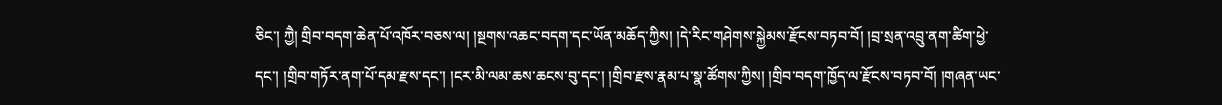ཅིང་། ཀྱཻ། གྲིབ་བདག་ཆེན་པོ་འཁོར་བཅས་ལ། །སྔགས་འཆང་བདག་དང་ཡོན་མཆོད་ཀྱིས། །དེ་རིང་གཤེགས་སྐྱེམས་རྫོངས་བཏབ་བོ། །བྲ་སྲན་འབྲུ་ནག་ཚིག་ཕྱེ་དང་། །གྲིབ་གཏོར་ནག་པོ་དམ་རྫས་དང་། །ངར་མི་ལམ་ཆས་ཆངས་བུ་དང་། །གྲིབ་རྫས་རྣམ་པ་སྣ་ཚོགས་ཀྱིས། །གྲིབ་བདག་ཁྱོད་ལ་རྫོངས་བཏབ་བོ། །གཞན་ཡང་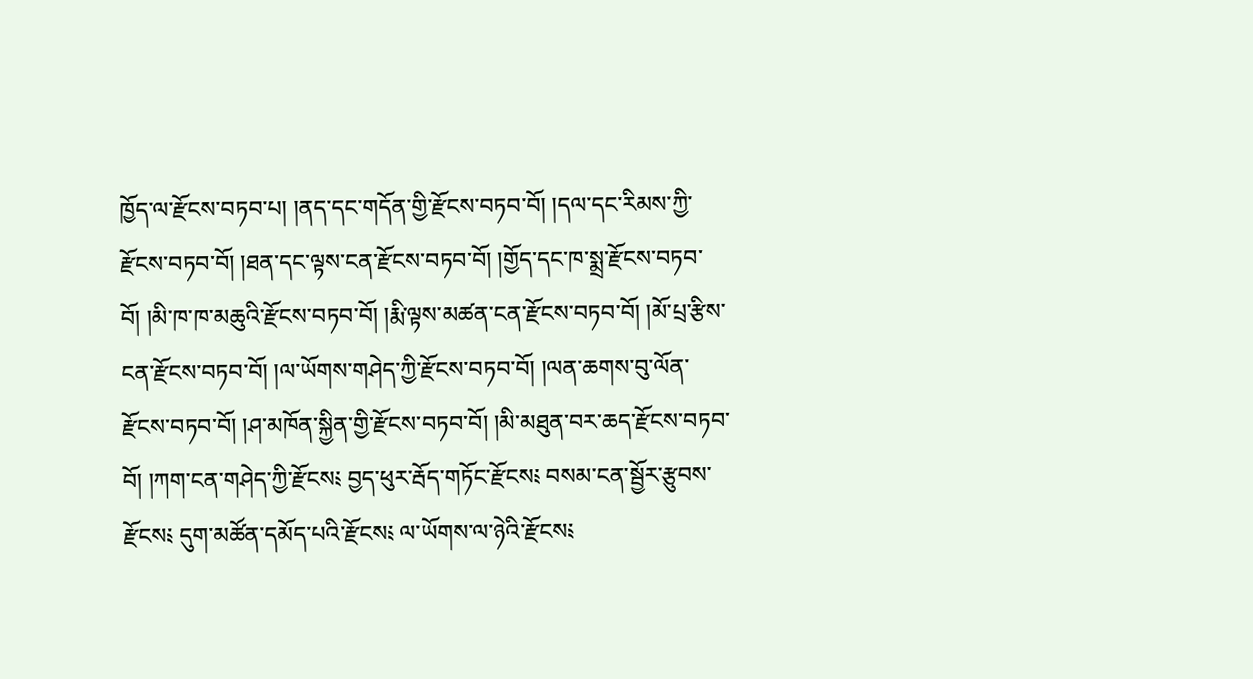ཁྱོད་ལ་རྫོངས་བཏབ་པ། །ནད་དང་གདོན་གྱི་རྫོངས་བཏབ་བོ། །དལ་དང་རིམས་ཀྱི་རྫོངས་བཏབ་བོ། །ཐན་དང་ལྟས་ངན་རྫོངས་བཏབ་བོ། །གྱོད་དང་ཁ་སྨྲ་རྫོངས་བཏབ་བོ། །མི་ཁ་ཁ་མཆུའི་རྫོངས་བཏབ་བོ། །རྨི་ལྟས་མཚན་ངན་རྫོངས་བཏབ་བོ། །མོ་པྲ་རྩིས་ངན་རྫོངས་བཏབ་བོ། །ལ་ཡོགས་གཤེད་ཀྱི་རྫོངས་བཏབ་བོ། །ལན་ཆགས་བུ་ལོན་རྫོངས་བཏབ་བོ། །ཤ་མཁོན་སྐྱིན་གྱི་རྫོངས་བཏབ་བོ། །མི་མཐུན་བར་ཆད་རྫོངས་བཏབ་བོ། །ཀག་ངན་གཤེད་ཀྱི་རྫོངས༴ བྱད་ཕུར་རྦོད་གཏོང་རྫོངས༴ བསམ་ངན་སྦྱོར་རྩུབས་རྫོངས༴ དུག་མཚོན་དམོད་པའི་རྫོངས༴ ལ་ཡོགས་ལ་ཉེའི་རྫོངས༴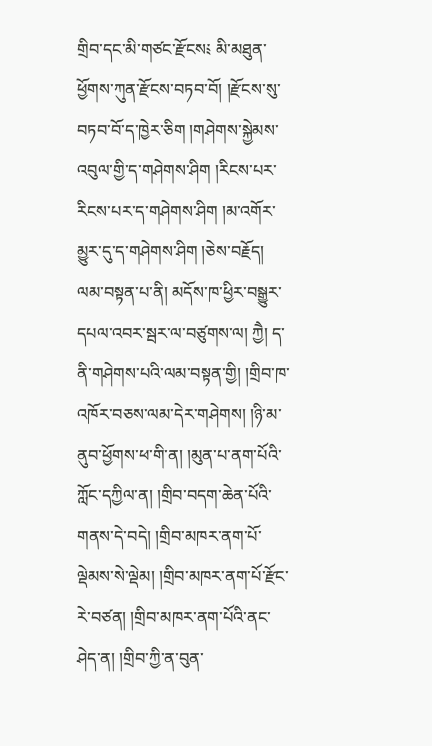གྲིབ་དང་མི་གཙང་རྫོངས༴ མི་མཐུན་ཕྱོགས་ཀུན་རྫོངས་བཏབ་བོ། །རྫོངས་སུ་བཏབ་བོ་ད་ཁྱེར་ཅིག །གཤེགས་སྐྱེམས་འབུལ་གྱི་ད་གཤེགས་ཤིག །རིངས་པར་རིངས་པར་ད་གཤེགས་ཤིག །མ་འགོར་མྱུར་དུ་ད་གཤེགས་ཤིག །ཅེས་བརྗོད། ལམ་བསྟན་པ་ནི། མདོས་ཁ་ཕྱིར་བསྒྱུར་དཔལ་འབར་སྦར་ལ་བཙུགས་ལ། ཀྱཻ། ད་ནི་གཤེགས་པའི་ལམ་བསྟན་གྱི། །གྲིབ་ཁ་འཁོར་བཅས་ལམ་དེར་གཤེགས། །ཉི་མ་ནུབ་ཕྱོགས་ཕ་གི་ན། །མུན་པ་ནག་པོའི་ཀློང་དཀྱིལ་ན། །གྲིབ་བདག་ཆེན་པོའི་གནས་དེ་བདེ། །གྲིབ་མཁར་ནག་པོ་ལྡེམས་སེ་ལྡེམ། །གྲིབ་མཁར་ནག་པོ་རྫོང་རེ་བཙན། །གྲིབ་མཁར་ནག་པོའི་ནང་ཤེད་ན། །གྲིབ་ཀྱི་ན་བུན་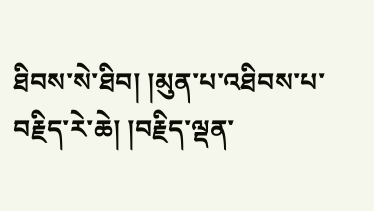ཐིབས་སེ་ཐིབ། །མུན་པ་འཐིབས་པ་བརྗིད་རེ་ཆེ། །བརྗིད་ལྡན་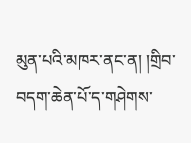མུན་པའི་མཁར་ནང་ན། །གྲིབ་བདག་ཆེན་པོ་ད་གཤེགས་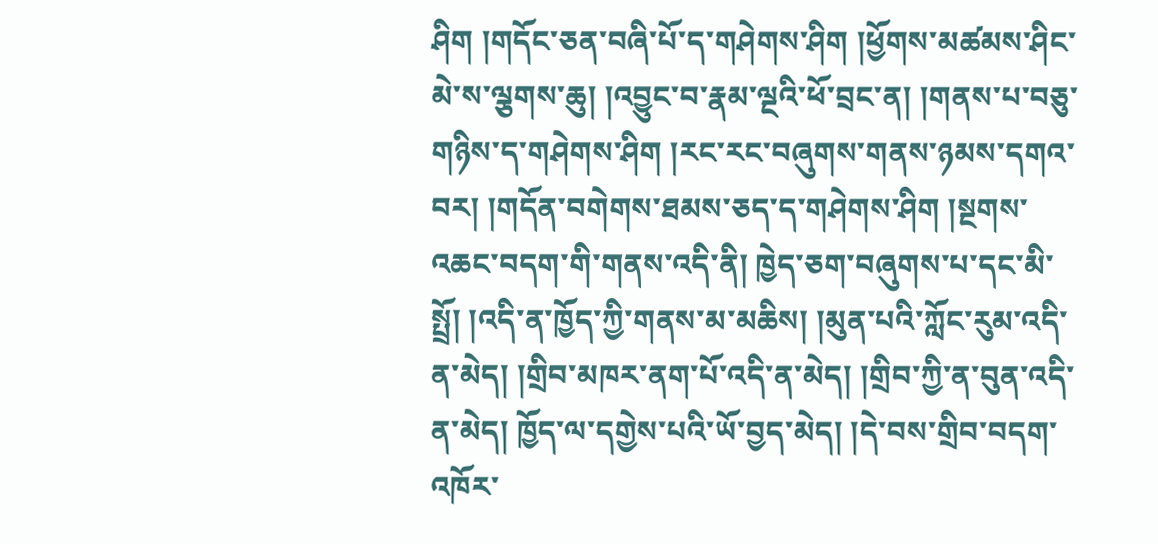ཤིག །གདོང་ཅན་བཞི་པོ་ད་གཤེགས་ཤིག །ཕྱོགས་མཚམས་ཤིང་མེ་ས་ལྕགས་ཆུ། །འབྱུང་བ་རྣམ་ལྔའི་ཕོ་བྲང་ན། །གནས་པ་བཅུ་གཉིས་ད་གཤེགས་ཤིག །རང་རང་བཞུགས་གནས་ཉམས་དགའ་བར། །གདོན་བགེགས་ཐམས་ཅད་ད་གཤེགས་ཤིག །སྔགས་འཆང་བདག་གི་གནས་འདི་ནི། ཁྱེད་ཅག་བཞུགས་པ་དང་མི་སྤྲོ། །འདི་ན་ཁྱོད་ཀྱི་གནས་མ་མཆིས། །མུན་པའི་ཀློང་རུམ་འདི་ན་མེད། །གྲིབ་མཁར་ནག་པོ་འདི་ན་མེད། །གྲིབ་ཀྱི་ན་བུན་འདི་ན་མེད། ཁྱོད་ལ་དགྱེས་པའི་ཡོ་བྱད་མེད། །དེ་བས་གྲིབ་བདག་འཁོར་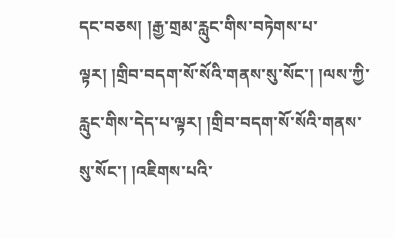དང་བཅས། །རྒྱ་གྲམ་རླུང་གིས་བཏེགས་པ་ལྟར། །གྲིབ་བདག་སོ་སོའི་གནས་སུ་སོང་། །ལས་ཀྱི་རླུང་གིས་དེད་པ་ལྟར། །གྲིབ་བདག་སོ་སོའི་གནས་སུ་སོང་། །འཇིགས་པའི་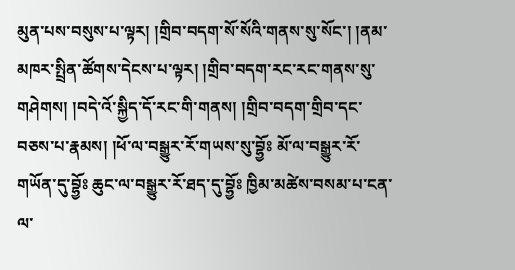མུན་པས་བསུས་པ་ལྟར། །གྲིབ་བདག་སོ་སོའི་གནས་སུ་སོང་། །ནམ་མཁར་སྤྲིན་ཚོགས་དེངས་པ་ལྟར། །གྲིབ་བདག་རང་རང་གནས་སུ་གཤེགས། །བདེ་འོ་སྐྱིད་དོ་རང་གི་གནས། །གྲིབ་བདག་གྲིབ་དང་བཅས་པ་རྣམས། །ཕོ་ལ་བསྒྱུར་རོ་གཡས་སུ་བྷྱོཿ མོ་ལ་བསྒྱུར་རོ་གཡོན་དུ་བྷྱོཿ ཆུང་ལ་བསྒྱུར་རོ་ཐད་དུ་བྷྱོཿ ཁྱིམ་མཚེས་བསམ་པ་ངན་ལ་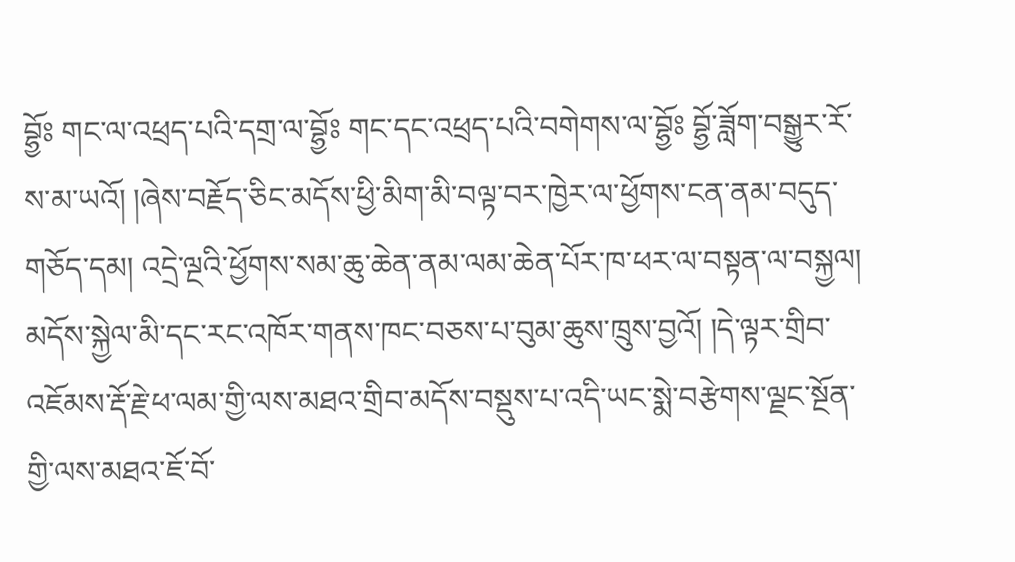བྷྱོཿ གང་ལ་འཕྲད་པའི་དགྲ་ལ་བྷྱོཿ གང་དང་འཕྲད་པའི་བགེགས་ལ་བྷྱོཿ བྷྱོ་ཟློག་བསྒྱུར་རོ་ས་མ་ཡའོ། །ཞེས་བརྗོད་ཅིང་མདོས་ཕྱི་མིག་མི་བལྟ་བར་ཁྱེར་ལ་ཕྱོགས་ངན་ནམ་བདུད་གཅོད་དམ། འདྲེ་ལྔའི་ཕྱོགས་སམ་ཆུ་ཆེན་ནམ་ལམ་ཆེན་པོར་ཁ་ཕར་ལ་བསྟན་ལ་བསྐྱལ། མདོས་སྐྱེལ་མི་དང་རང་འཁོར་གནས་ཁང་བཅས་པ་བུམ་ཆུས་ཁྲུས་བྱའོ། །དེ་ལྟར་གྲིབ་འཇོམས་རྡོ་རྗེ་ཕ་ལམ་གྱི་ལས་མཐའ་གྲིབ་མདོས་བསྡུས་པ་འདི་ཡང་སྨེ་བརྩེགས་ལྗང་སྔོན་གྱི་ལས་མཐའ་ཇོ་བོ་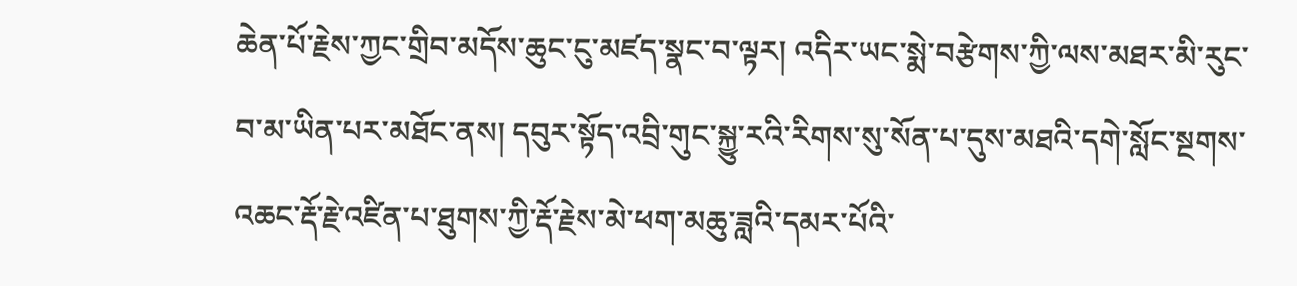ཆེན་པོ་རྗེས་ཀྱང་གྲིབ་མདོས་ཆུང་ངུ་མཛད་སྣང་བ་ལྟར། འདིར་ཡང་སྨེ་བརྩེགས་ཀྱི་ལས་མཐར་མི་རུང་བ་མ་ཡིན་པར་མཐོང་ནས། དབུར་སྟོད་འབྲི་གུང་སྐྱུ་རའི་རིགས་སུ་སོན་པ་དུས་མཐའི་དགེ་སློང་སྔགས་འཆང་རྡོ་རྗེ་འཛིན་པ་ཐུགས་ཀྱི་རྡོ་རྗེས་མེ་ཕག་མཆུ་ཟླའི་དམར་པོའི་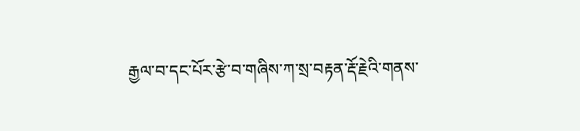རྒྱལ་བ་དང་པོར་རྩེ་བ་གཞིས་ཀ་སྲ་བརྟན་རྡོ་རྗེའི་གནས་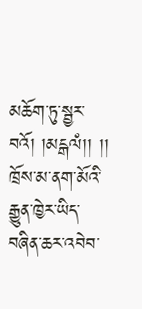མཆོག་ཏུ་སྦྱར་བའོ། །མངྒལཾ།། །།
ཁྲོས་མ་ནག་མོའི་རྒྱུན་ཁྱེར་ཡིད་བཞིན་ཆར་འབེབ་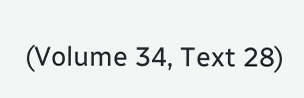(Volume 34, Text 28)